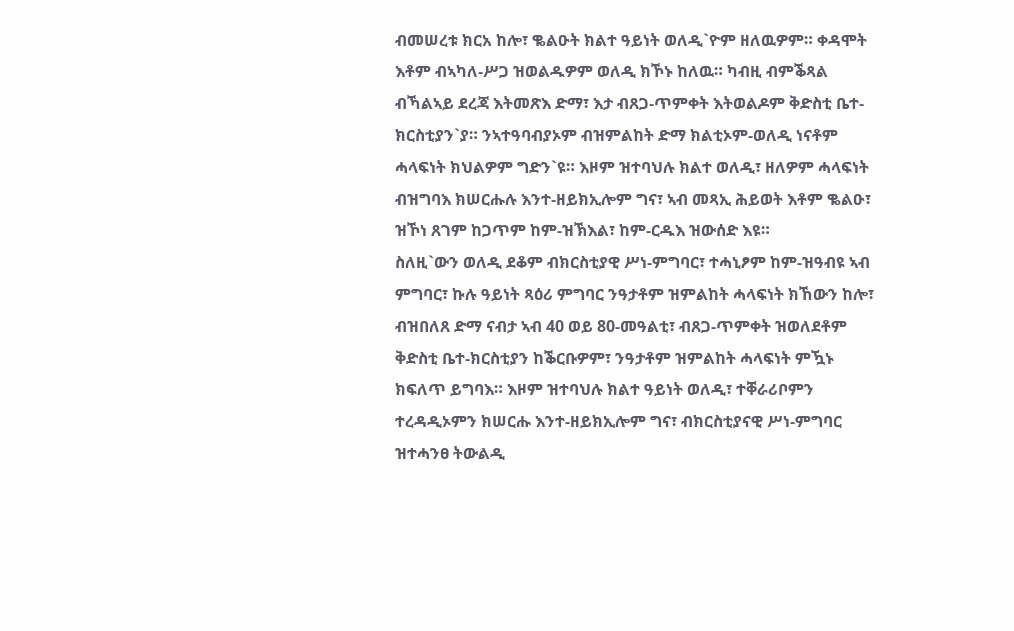ብመሠረቱ ክርአ ከሎ፣ ቈልዑት ክልተ ዓይነት ወለዲ`ዮም ዘለዉዎም። ቀዳሞት እቶም ብኣካለ-ሥጋ ዝወልዱዎም ወለዲ ክኾኑ ከለዉ። ካብዚ ብምቕጻል ብኻልኣይ ደረጃ እትመጽእ ድማ፣ እታ ብጸጋ-ጥምቀት እትወልዶም ቅድስቲ ቤተ-ክርስቲያን`ያ። ንኣተዓባብያኦም ብዝምልከት ድማ ክልቲኦም-ወለዲ ነናቶም ሓላፍነት ክህልዎም ግድን`ዩ። እዞም ዝተባህሉ ክልተ ወለዲ፣ ዘለዎም ሓላፍነት ብዝግባእ ክሠርሑሉ እንተ-ዘይክኢሎም ግና፣ ኣብ መጻኢ ሕይወት እቶም ቈልዑ፣ ዝኾነ ጸገም ከጋጥም ከም-ዝኽእል፣ ከም-ርዱእ ዝውሰድ እዩ።
ስለዚ`ውን ወለዲ ደቆም ብክርስቲያዊ ሥነ-ምግባር፣ ተሓኒፆም ከም-ዝዓብዩ ኣብ ምግባር፣ ኩሉ ዓይነት ጻዕሪ ምግባር ንዓታቶም ዝምልከት ሓላፍነት ክኸውን ከሎ፣ ብዝበለጸ ድማ ናብታ ኣብ 40 ወይ 80-መዓልቲ፣ ብጸጋ-ጥምቀት ዝወለደቶም ቅድስቲ ቤተ-ክርስቲያን ከቕርቡዎም፣ ንዓታቶም ዝምልከት ሓላፍነት ምዃኑ ክፍለጥ ይግባእ። እዞም ዝተባህሉ ክልተ ዓይነት ወለዲ፣ ተቐራሪቦምን ተረዳዲኦምን ክሠርሑ እንተ-ዘይክኢሎም ግና፣ ብክርስቲያናዊ ሥነ-ምግባር ዝተሓንፀ ትውልዲ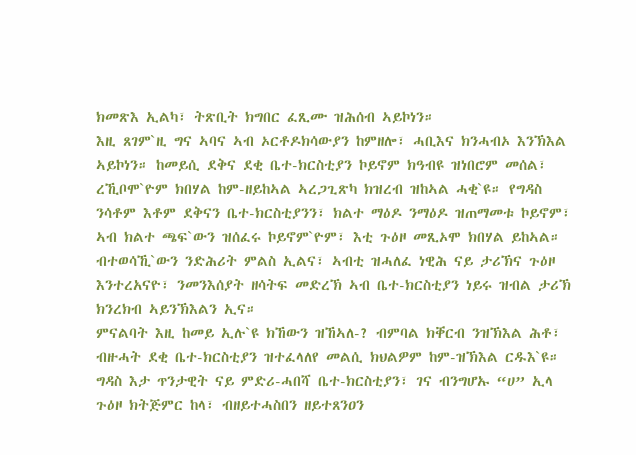ክመጽእ ኢልካ፣ ትጽቢት ክግበር ፈጺሙ ዝሕሰብ ኣይኮነን።
እዚ ጸገም`ዚ ግና ኣባና ኣብ ኦርቶዶክሳውያን ከምዘሎ፣ ሓቢእና ክንሓብኦ እንኽእል ኣይኮነን። ከመይሲ ደቅና ደቂ ቤተ-ክርስቲያን ኮይኖም ክዓብዩ ዝነበሮም መሰል፣ ረኺቦሞ`ዮም ክበሃል ከም-ዘይከኣል ኣረጋጊጽካ ክዝረብ ዝከኣል ሓቂ`ዩ። የግዳስ ንሳቶም እቶም ደቅናን ቤተ-ክርስቲያንን፣ ክልተ ማዕዶ ንማዕዶ ዝጠማመቱ ኮይኖም፣ ኣብ ክልተ ጫፍ`ውን ዝሰፈሩ ኮይኖም`ዮም፣ እቲ ጉዕዞ መጺኦሞ ክበሃል ይከኣል። ብተወሳኺ`ውን ንድሕሪት ምልስ ኢልና፣ ኣብቲ ዝሓለፈ ነዊሕ ናይ ታሪኽና ጉዕዞ እንተረአናዮ፣ ንመንእሰያት ዘሳትፍ መድረኽ ኣብ ቤተ-ክርስቲያን ነይሩ ዝብል ታሪኽ ክንረክብ ኣይንኽእልን ኢና።
ምናልባት እዚ ከመይ ኢሉ`ዩ ክኸውን ዝኸኣለ-? ብምባል ክቐርብ ንዝኽእል ሕቶ፣ ብዙሓት ደቂ ቤተ-ክርስቲያን ዝተፈላለየ መልሲ ክህልዎም ከም-ዝኽእል ርዱእ`ዩ። ግዳስ እታ ጥንታዊት ናይ ምድሪ-ሓበሻ ቤተ-ክርስቲያን፣ ገና ብንግሆኡ “ሀ” ኢላ ጉዕዞ ክትጅምር ከላ፣ ብዘይተሓስበን ዘይተጸንዐን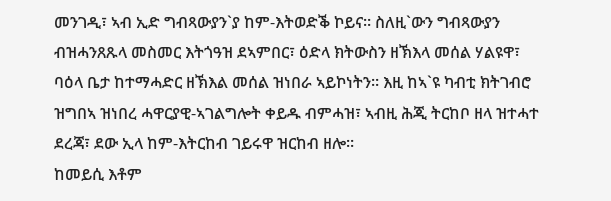መንገዲ፣ ኣብ ኢድ ግብጻውያን`ያ ከም-እትወድቕ ኮይና። ስለዚ`ውን ግብጻውያን ብዝሓንጸጹላ መስመር እትጎዓዝ ደኣምበር፣ ዕድላ ክትውስን ዘኽእላ መሰል ሃልዩዋ፣ ባዕላ ቤታ ከተማሓድር ዘኽእል መሰል ዝነበራ ኣይኮነትን። እዚ ከኣ`ዩ ካብቲ ክትገብሮ ዝግበኣ ዝነበረ ሓዋርያዊ-ኣገልግሎት ቀይዱ ብምሓዝ፣ ኣብዚ ሕጂ ትርከቦ ዘላ ዝተሓተ ደረጃ፣ ደው ኢላ ከም-እትርከብ ገይሩዋ ዝርከብ ዘሎ።
ከመይሲ እቶም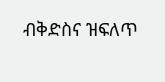ብቅድስና ዝፍለጥ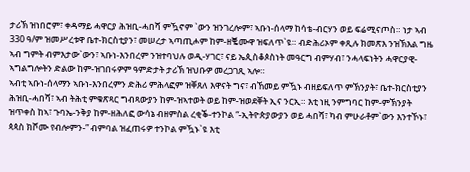ታሪኽ ዝነበሮም፣ ቀዳማይ ሓዋርያ ሕዝቢ-ሓበሻ ምዃኖም `ውን ዝንገረሎም፣ ኣቡነ-ሰላማ ከሳቴ-ብርሃን ወይ ፍሬሚናጦስ። ነታ ኣብ 330 ዓ/ም ዝመሥረቱዋ ቤተ-ክርስቲያን፣ መሠረታ ኣጣጢሖም ከም-ዘቘሙዋ ዝፍለጥ`ዩ። ብድሕሪኦም ቀጺሉ ክመጽእ ንዝኽእል ግዜ ኣብ ግምት ብምእታው`ውን፣ ኣቡነ-እንበረም ንዝተባህሉ ወዲ-ሃገር፣ ናይ ኤጲስቆጶስነት መዓርግ ብምሃብ፣ ንሓላፍነትን ሓዋርያዊ-ኣግልግሎትን ድልው ከም-ዝገበሩዎም ዓምድታት ታሪኽ ዝህቡዎ መረጋገጺ ኣሎ።
ኣብቲ ኣቡነ-ሰላማን ኣቡነ-እንበረምን ድሕሪ ምሕላፎም ዝቐጸለ እዋናት ግና፣ ብኸመይ ምዃኑ ብዘይፍለጥ ምኽንያት፣ ቤተ-ክርስቲያን ሕዝቢ-ሓበሻ፣ ኣብ ትሕቲ ምቁጽጻር ግብጻውያን ከም-ዝኣተወት ወይ ከም-ዝወደቐት ኢና ንርኢ። እቲ ነዚ ንምግባር ከም-ምኽንያት ዝጥቀስ ከኣ፣ ጉባኤ-ንቅያ ከም-ዘሕለፎ ውሳኔ ብዘምስል ረቂቕ-ተንኮል “-ኢትዮጵያውያን ወይ ሓበሻ፣ ካብ ምሁራቶም`ውን እንተኾኑ፣ ጳጳስ ክሾሙ የብሎምን-” ብምባል ዝፈጠሩዎ ተንኮል ምዃኑ`ዩ እቲ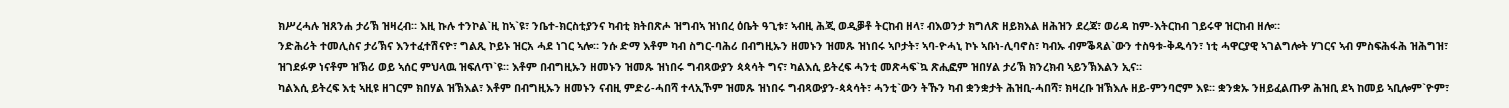ክሥረሓሉ ዝጸንሐ ታሪኽ ዝዛረብ። እዚ ኩሉ ተንኮል`ዚ ከኣ`ዩ፣ ንቤተ-ክርስቲያንና ካብቲ ክትበጽሖ ዝግብኣ ዝነበረ ዕቤት ዓጊቱ፣ ኣብዚ ሕጂ ወዲቓቶ ትርከብ ዘላ፣ ብእወንታ ክግለጽ ዘይክእል ዘሕዝን ደረጃ፣ ወሪዳ ከም-እትርከብ ገይሩዋ ዝርከብ ዘሎ።
ንድሕሪት ተመሊስና ታሪኽና እንተፈተሽናዮ፣ ግልጺ ኮይኑ ዝርአ ሓደ ነገር ኣሎ። ንሱ ድማ እቶም ካብ ስግር-ባሕሪ በብግዚኡን ዘመኑን ዝመጹ ዝነበሩ ኣቦታት፣ ኣባ-ዮሓኒ ኮኑ ኣቡነ-ሊባኖስ፣ ካብኡ ብምቕጻል`ውን ተስዓቱ-ቅዱሳን፣ ነቲ ሓዋርያዊ ኣገልግሎት ሃገርና ኣብ ምስፍሕፋሕ ዝሕግዝ፣ ዝገደፉዎ ነናቶም ዝኽሪ ወይ ኣሰር ምህላዉ ዝፍለጥ`ዩ። እቶም በብግዚኡን ዘመኑን ዝመጹ ዝነበሩ ግብጻውያን ጳጳሳት ግና፣ ካልእሲ ይትረፍ ሓንቲ መጽሓፍ`ኳ ጽሒፎም ዝበሃል ታሪኽ ክንረክብ ኣይንኽእልን ኢና።
ካልእሲ ይትረፍ እቲ ኣዚዩ ዘገርም ክበሃል ዝኽእል፣ እቶም በብግዚኡን ዘመኑን ናብዚ ምድሪ-ሓበሻ ተላኢኾም ዝመጹ ዝነበሩ ግብጻውያን-ጳጳሳት፣ ሓንቲ`ውን ትኹን ካብ ቋንቋታት ሕዝቢ-ሓበሻ፣ ክዛረቡ ዝኽእሉ ዘይ-ምንባሮም እዩ። ቋንቋኡ ንዘይፈልጡዎ ሕዝቢ ደኣ ከመይ ኣቢሎም`ዮም፣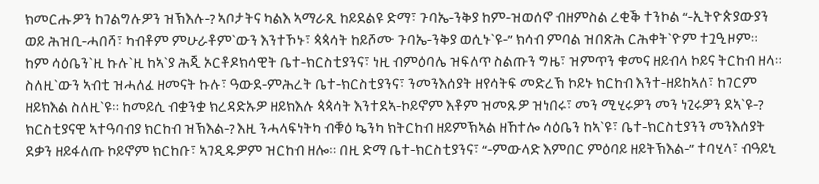ክመርሑዎን ከገልግሉዎን ዝኽእሉ-? ኣቦታትና ካልእ ኣማራጺ ከይደልዩ ድማ፣ ጉባኤ-ንቅያ ከም-ዝወሰኖ ብዘምስል ረቂቕ ተንኮል “-ኢትዮጵያውያን ወይ ሕዝቢ-ሓበሻ፣ ካብቶም ምሁራቶም`ውን እንተኾኑ፣ ጳጳሳት ከይሾሙ ጉባኤ-ንቅያ ወሲኑ`ዩ-” ክሳብ ምባል ዝበጽሕ ርሕቀት`ዮም ተጓዒዞም። ከም ሳዕቤን`ዚ ኩሉ`ዚ ከኣ`ያ ሕጂ ኦርቶዶክሳዊት ቤተ-ክርስቲያንና፣ ነዚ ብምዕባሌ ዝፍለጥ ስልጡን ግዜ፣ ዝምጥን ቁመና ዘይብላ ኮይና ትርከብ ዘላ።
ስለዚ`ውን ኣብቲ ዝሓለፈ ዘመናት ኩሉ፣ ዓውደ-ምሕረት ቤተ-ክርስቲያንና፣ ንመንእሰያት ዘየሳትፍ መድረኽ ኮይኑ ክርከብ እንተ-ዘይከኣለ፣ ከገርም ዘይክእል ስለዚ`ዩ። ከመይሲ ብቋንቋ ክረዳድኡዎ ዘይክእሉ ጳጳሳት እንተደኣ-ኮይኖም እቶም ዝመጹዎ ዝነበሩ፣ መን ሚሂሩዎን መን ነጊሩዎን ደኣ`ዩ-? ክርስቲያናዊ ኣተዓባብያ ክርከብ ዝኽእል-? እዚ ንሓላፍነትካ ብቑዕ ኴንካ ክትርከብ ዘይምኽኣል ዘኸተሎ ሳዕቤን ከኣ`ዩ፣ ቤተ-ክርስቲያንን መንእሰያት ደቃን ዘይፋለጡ ኮይኖም ክርከቡ፣ ኣገዲዱዎም ዝርከብ ዘሎ። በዚ ድማ ቤተ-ክርስቲያንና፣ “-ምውላድ እምበር ምዕባይ ዘይትኽእል-” ተባሂላ፣ ብዓይኒ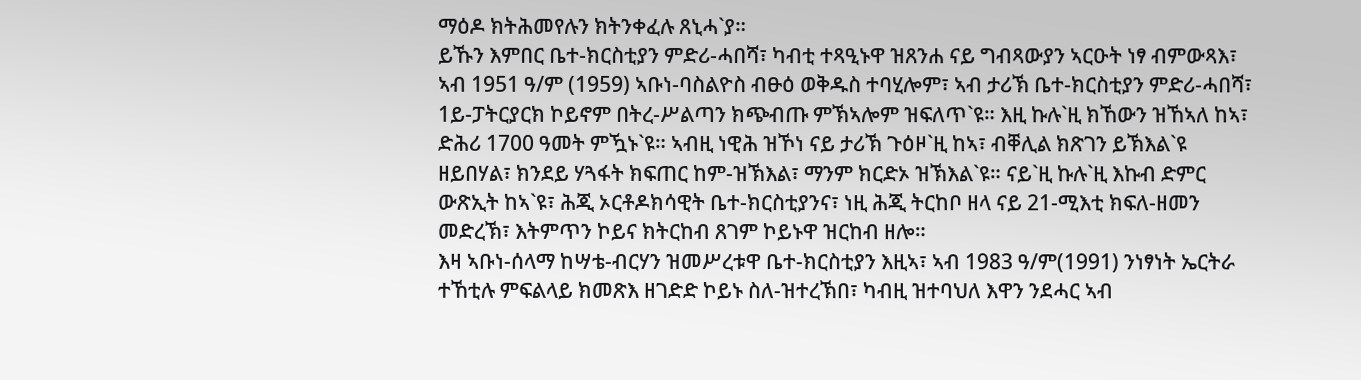ማዕዶ ክትሕመየሉን ክትንቀፈሉ ጸኒሓ`ያ።
ይኹን እምበር ቤተ-ክርስቲያን ምድሪ-ሓበሻ፣ ካብቲ ተጻዒኑዋ ዝጸንሐ ናይ ግብጻውያን ኣርዑት ነፃ ብምውጻእ፣ ኣብ 1951 ዓ/ም (1959) ኣቡነ-ባስልዮስ ብፁዕ ወቅዱስ ተባሂሎም፣ ኣብ ታሪኽ ቤተ-ክርስቲያን ምድሪ-ሓበሻ፣ 1ይ-ፓትርያርክ ኮይኖም በትረ-ሥልጣን ክጭብጡ ምኽኣሎም ዝፍለጥ`ዩ። እዚ ኩሉ`ዚ ክኸውን ዝኸኣለ ከኣ፣ ድሕሪ 1700 ዓመት ምዃኑ`ዩ። ኣብዚ ነዊሕ ዝኾነ ናይ ታሪኽ ጉዕዞ`ዚ ከኣ፣ ብቐሊል ክጽገን ይኽእል`ዩ ዘይበሃል፣ ክንደይ ሃጓፋት ክፍጠር ከም-ዝኽእል፣ ማንም ክርድኦ ዝኽእል`ዩ። ናይ`ዚ ኩሉ`ዚ እኩብ ድምር ውጽኢት ከኣ`ዩ፣ ሕጂ ኦርቶዶክሳዊት ቤተ-ክርስቲያንና፣ ነዚ ሕጂ ትርከቦ ዘላ ናይ 21-ሚእቲ ክፍለ-ዘመን መድረኽ፣ እትምጥን ኮይና ክትርከብ ጸገም ኮይኑዋ ዝርከብ ዘሎ።
እዛ ኣቡነ-ሰላማ ከሣቴ-ብርሃን ዝመሥረቱዋ ቤተ-ክርስቲያን እዚኣ፣ ኣብ 1983 ዓ/ም(1991) ንነፃነት ኤርትራ ተኸቲሉ ምፍልላይ ክመጽእ ዘገድድ ኮይኑ ስለ-ዝተረኽበ፣ ካብዚ ዝተባህለ እዋን ንደሓር ኣብ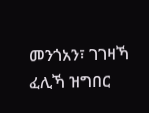መንጎአን፣ ገገዛኻ ፈሊኻ ዝግበር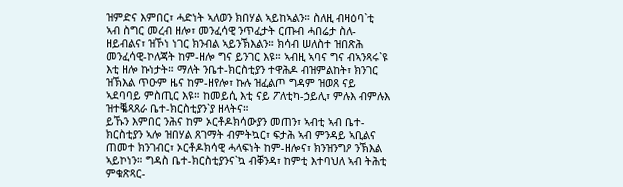ዝምድና እምበር፣ ሓድነት ኣለወን ክበሃል ኣይከኣልን። ስለዚ ብዛዕባ`ቲ ኣብ ስግር መረብ ዘሎ፣ መንፈሳዊ ንጥፈታት ርጡብ ሓበሬታ ስለ-ዘይብልና፣ ዝኾነ ነገር ክንብል ኣይንኽእልን። ክሳብ ሠለስተ ዝበጽሕ መንፈሳዊ-ኮለጃት ከም-ዘሎ ግና ይንገር እዩ። ኣብዚ ኣባና ግና ብኣንጻሩ`ዩ እቲ ዘሎ ኩነታት። ማለት ንቤተ-ክርስቲያን ተዋሕዶ ብዝምልከት፣ ክንገር ዝኽእል ጥዑም ዜና ከም-ዘየሎ፣ ኩሉ ዝፈልጦ ግዳም ዝወጸ ናይ ኣደባባይ ምስጢር እዩ። ከመይሲ እቲ ናይ ፖለቲካ-ኃይሊ፣ ምሉእ ብምሉእ ዝተቘጻጸራ ቤተ-ክርስቲያን`ያ ዘላትና።
ይኹን እምበር ንሕና ከም ኦርቶዶክሳውያን መጠን፣ ኣብቲ ኣብ ቤተ-ክርስቲያን ኣሎ ዝበሃል ጸገማት ብምትኳር፣ ፍታሕ ኣብ ምንዳይ ኣቢልና ጠመተ ክንገብር፣ ኦርቶዶክሳዊ ሓላፍነት ከም-ዘሎና፣ ክንዝንግዖ ንኽእል ኣይኮነን። ግዳስ ቤተ-ክርስቲያንና`ኳ ብቐንዳ፣ ከምቲ እተባህለ ኣብ ትሕቲ ምቁጽጻር-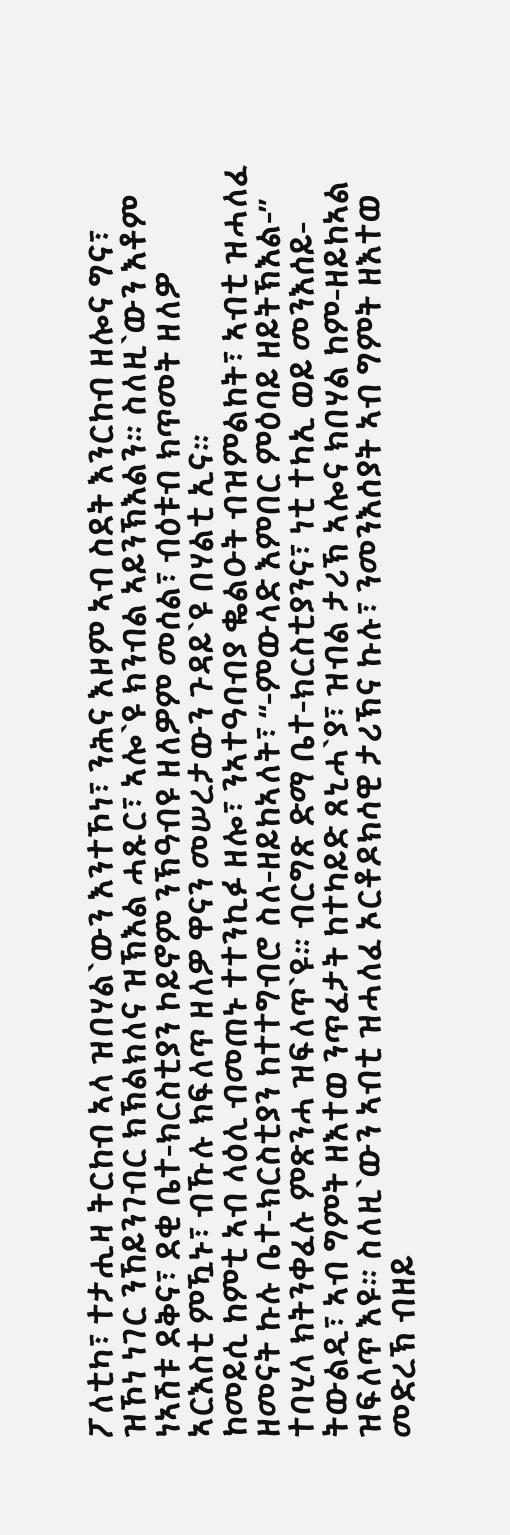ፖለቲካ፣ ተታሒዛ ትርከብ ኣላ ዝበሃል`ውን እንተኾነ፣ ንሕና እዞም ኣብ ስደት እንርከብ ዘሎና ግና፣ ዝኾነ ነገር ንኸይንገብር ክኽልክለና ዝኽእል ሓጹር፣ ኣሎ`ዩ ክንብል ኣይንኽእልን። ስለዚ`ውን እቶም ነኣሽቱ ደቅና፣ ደቂ ቤተ-ክርስቲያን ኮይኖም ንኽዓብዩ ዘለዎም መሰል፣ ብዕቱብ ክጥመት ዘለዎ ኣርእስቲ ምዃኑ፣ ብኹሉ ክፍለጥ ዘለዎ ዋናን መሠረታውን ጉዳይ`ዩ በሃልቲ ኢና።
ከመይሲ ከምቲ ኣብ ላዕሊ ብመጠኑ ተተንኪፉ ዘሎ፣ ንኣተዓባብያ ቈልዑት ብዝምልከት፣ ኣብቲ ዝሓለፈ ዘመናት ኩሉ ቤተ-ክርስቲያን ከተተግብሮ ስለ-ዘይከኣለት፣ “-ምውላድ እምበር ምዕባይ ዘይትኽእል-” ተባሂላ ክትንቀፈሉ ምጽንሓ ዝፍለጥ`ዩ። ብርግጽ ድማ ቤተ-ክርስቲያንና፣ ነቲ ተካኢ ወይ መንእሰይ-ትውልዲ፣ ኣብ ግምት ዘእተወ ንጥፈታት ከተካይድ ጸኒሓ`ያ፣ ዝብል ታሪኽ ኣሎና ክበሃል ከም-ዘይከኣል ዝፍለጥ እዩ። ስለዚ`ውን ኣብቲ ዝሓለፈ ኦርቶዶክሳዊ ታሪኽና ኩሉ፣ ንመንእሰያት ኣብ ግምት ዘእተወ መድረኽ ብዘይ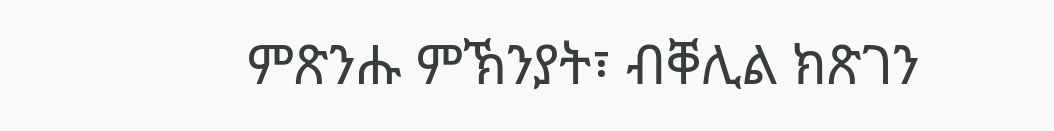ምጽንሑ ምኽንያት፣ ብቐሊል ክጽገን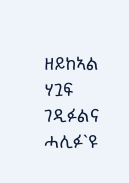ዘይከኣል ሃጓፍ ገዲፉልና ሓሊፉ`ዩ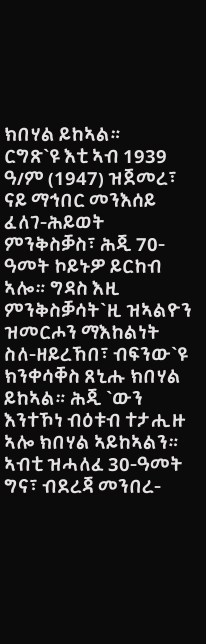ክበሃል ይከኣል።
ርግጽ`ዩ እቲ ኣብ 1939 ዓ/ም (1947) ዝጀመረ፣ ናይ ማኅበር መንእሰይ ፈለገ-ሕይወት ምንቅስቓስ፣ ሕጂ 70-ዓመት ኮይኑዎ ይርከብ ኣሎ። ግዳስ እዚ ምንቅስቓሳት`ዚ ዝኣልዮን ዝመርሖን ማእከልነት ስለ-ዘይረኸበ፣ ብፍንው`ዩ ክንቀሳቐስ ጸኒሑ ክበሃል ይከኣል። ሕጂ `ውን እንተኾነ ብዕቱብ ተታሒዙ ኣሎ ክበሃል ኣይከኣልን። ኣብቲ ዝሓለፈ 30-ዓመት ግና፣ ብደረጃ መንበረ-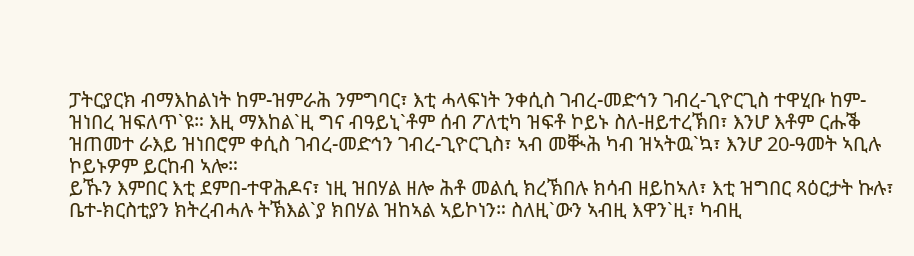ፓትርያርክ ብማእከልነት ከም-ዝምራሕ ንምግባር፣ እቲ ሓላፍነት ንቀሲስ ገብረ-መድኅን ገብረ-ጊዮርጊስ ተዋሂቡ ከም-ዝነበረ ዝፍለጥ`ዩ። እዚ ማእከል`ዚ ግና ብዓይኒ`ቶም ሰብ ፖለቲካ ዝፍቶ ኮይኑ ስለ-ዘይተረኽበ፣ እንሆ እቶም ርሑቕ ዝጠመተ ራእይ ዝነበሮም ቀሲስ ገብረ-መድኅን ገብረ-ጊዮርጊስ፣ ኣብ መቚሕ ካብ ዝኣትዉ`ኳ፣ እንሆ 20-ዓመት ኣቢሉ ኮይኑዎም ይርከብ ኣሎ።
ይኹን እምበር እቲ ደምበ-ተዋሕዶና፣ ነዚ ዝበሃል ዘሎ ሕቶ መልሲ ክረኽበሉ ክሳብ ዘይከኣለ፣ እቲ ዝግበር ጻዕርታት ኩሉ፣ ቤተ-ክርስቲያን ክትረብሓሉ ትኽእል`ያ ክበሃል ዝከኣል ኣይኮነን። ስለዚ`ውን ኣብዚ እዋን`ዚ፣ ካብዚ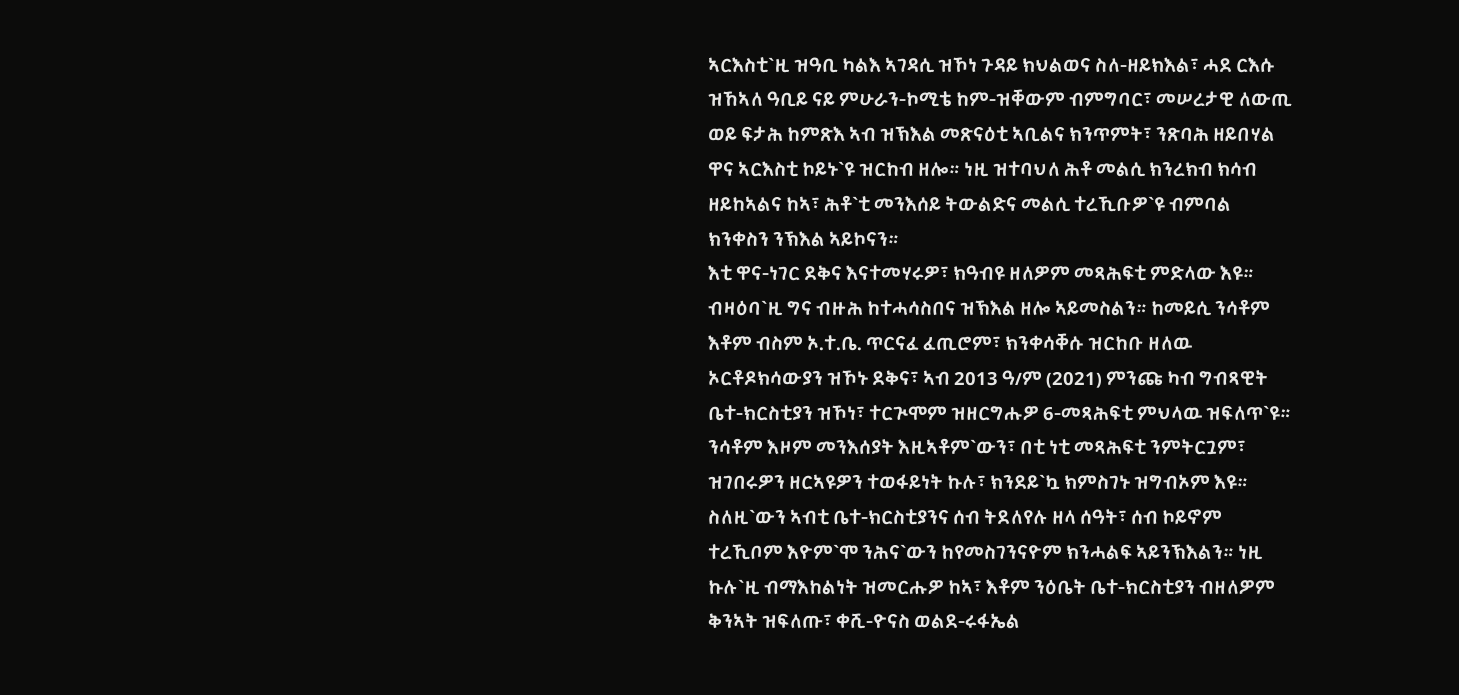ኣርእስቲ`ዚ ዝዓቢ ካልእ ኣገዳሲ ዝኾነ ጉዳይ ክህልወና ስለ-ዘይክእል፣ ሓደ ርእሱ ዝኸኣለ ዓቢይ ናይ ምሁራን-ኮሚቴ ከም-ዝቐውም ብምግባር፣ መሠረታዊ ለውጢ ወይ ፍታሕ ከምጽእ ኣብ ዝኽእል መጽናዕቲ ኣቢልና ክንጥምት፣ ንጽባሕ ዘይበሃል ዋና ኣርእስቲ ኮይኑ`ዩ ዝርከብ ዘሎ። ነዚ ዝተባህለ ሕቶ መልሲ ክንረክብ ክሳብ ዘይከኣልና ከኣ፣ ሕቶ`ቲ መንእሰይ ትውልድና መልሲ ተረኺቡዎ`ዩ ብምባል ክንቀስን ንኽእል ኣይኮናን።
እቲ ዋና-ነገር ደቅና እናተመሃሩዎ፣ ክዓብዩ ዘለዎም መጻሕፍቲ ምድላው እዩ። ብዛዕባ`ዚ ግና ብዙሕ ከተሓሳስበና ዝኽእል ዘሎ ኣይመስልን። ከመይሲ ንሳቶም እቶም ብስም ኦ.ተ.ቤ. ጥርናፈ ፈጢሮም፣ ክንቀሳቐሱ ዝርከቡ ዘለዉ ኦርቶዶክሳውያን ዝኾኑ ደቅና፣ ኣብ 2013 ዓ/ም (2021) ምንጩ ካብ ግብጻዊት ቤተ-ክርስቲያን ዝኾነ፣ ተርጒሞም ዝዘርግሑዎ 6-መጻሕፍቲ ምህላዉ ዝፍለጥ`ዩ። ንሳቶም እዞም መንእሰያት እዚኣቶም`ውን፣ በቲ ነቲ መጻሕፍቲ ንምትርጓም፣ ዝገበሩዎን ዘርኣዩዎን ተወፋይነት ኩሉ፣ ክንደይ`ኳ ክምስገኑ ዝግብኦም እዩ። ስለዚ`ውን ኣብቲ ቤተ-ክርስቲያንና ሰብ ትደለየሉ ዘላ ሰዓት፣ ሰብ ኮይኖም ተረኺቦም እዮም`ሞ ንሕና`ውን ከየመስገንናዮም ክንሓልፍ ኣይንኽእልን። ነዚ ኩሉ`ዚ ብማእከልነት ዝመርሑዎ ከኣ፣ እቶም ንዕቤት ቤተ-ክርስቲያን ብዘለዎም ቅንኣት ዝፍለጡ፣ ቀሺ-ዮናስ ወልደ-ሩፋኤል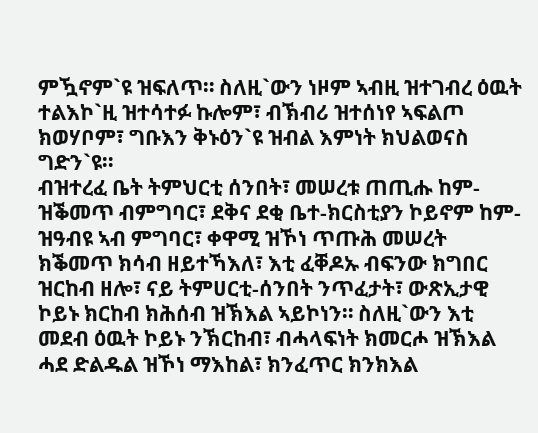ምዃኖም`ዩ ዝፍለጥ። ስለዚ`ውን ነዞም ኣብዚ ዝተገብረ ዕዉት ተልእኮ`ዚ ዝተሳተፉ ኩሎም፣ ብኽብሪ ዝተሰነየ ኣፍልጦ ክወሃቦም፣ ግቡእን ቅኑዕን`ዩ ዝብል እምነት ክህልወናስ ግድን`ዩ።
ብዝተረፈ ቤት ትምህርቲ ሰንበት፣ መሠረቱ ጠጢሑ ከም-ዝቕመጥ ብምግባር፣ ደቅና ደቂ ቤተ-ክርስቲያን ኮይኖም ከም-ዝዓብዩ ኣብ ምግባር፣ ቀዋሚ ዝኾነ ጥጡሕ መሠረት ክቕመጥ ክሳብ ዘይተኻእለ፣ እቲ ፈቐዶኡ ብፍንው ክግበር ዝርከብ ዘሎ፣ ናይ ትምሀርቲ-ሰንበት ንጥፈታት፣ ውጽኢታዊ ኮይኑ ክርከብ ክሕሰብ ዝኽእል ኣይኮነን። ስለዚ`ውን እቲ መደብ ዕዉት ኮይኑ ንኽርከብ፣ ብሓላፍነት ክመርሖ ዝኽእል ሓደ ድልዱል ዝኾነ ማእከል፣ ክንፈጥር ክንክእል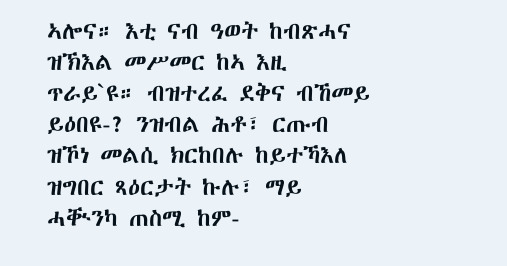ኣሎና። እቲ ናብ ዓወት ከብጽሓና ዝኽእል መሥመር ከኣ እዚ ጥራይ`ዩ። ብዝተረፈ ደቅና ብኸመይ ይዕበዩ-? ንዝብል ሕቶ፣ ርጡብ ዝኾነ መልሲ ክርከበሉ ከይተኻእለ ዝግበር ጻዕርታት ኩሉ፣ ማይ ሓቚንካ ጠስሚ ከም-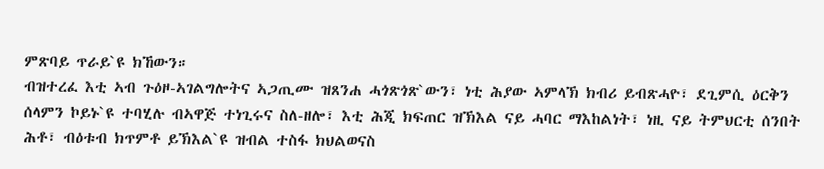ምጽባይ ጥራይ`ዩ ክኸውን።
ብዝተረፈ እቲ ኣብ ጉዕዞ-ኣገልግሎትና ኣጋጢሙ ዝጸንሐ ሓጎጽጎጽ`ውን፣ ነቲ ሕያው ኣምላኽ ክብሪ ይብጽሓዮ፣ ደጊምሲ ዕርቅን ሰላምን ኮይኑ`ዩ ተባሂሉ ብኣዋጅ ተነጊሩና ስለ-ዘሎ፣ እቲ ሕጂ ክፍጠር ዝኽእል ናይ ሓባር ማእከልነት፣ ነዚ ናይ ትምህርቲ ሰንበት ሕቶ፣ ብዕቱብ ክጥምቶ ይኽእል`ዩ ዝብል ተስፋ ክህልወናስ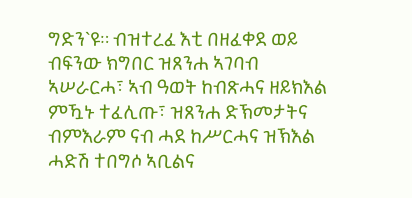ግድን`ዩ። ብዝተረፈ እቲ በዘፈቀደ ወይ ብፍንው ክግበር ዝጸንሐ ኣገባብ ኣሠራርሓ፣ ኣብ ዓወት ከብጽሓና ዘይክእል ምዃኑ ተፈሊጡ፣ ዝጸንሐ ድኽመታትና ብምእራም ናብ ሓደ ከሥርሓና ዝኽእል ሓድሽ ተበግሶ ኣቢልና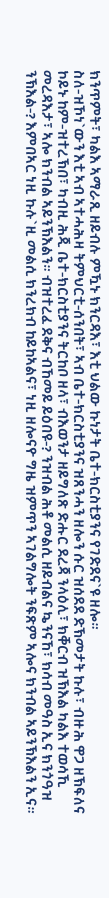ክንጥምት፣ ካልእ ኣማራጺ ዘይብሉ ምዃኑ ክንርዳእ፣ እቲ ህልው ኩነታት ቤተ-ክርስቲያንና የገድደና`ዩ ዘሎ።
ስለ-ዝኾነ`ውን እቲ ኣብ ኣተሓሕዛ ትምህርቲ-ሰንበት፣ ኣብ ቤተ-ክርስቲያንና ዝጸንሓን ዘሎን ሱር ዝሰደደ ድኽመታት ኩሉ፣ ብዙሕ ዋጋ ዘኽፍለና ኮይኑ ከም-ዝተረኽበ፣ ካብዚ ሕጂ ቤተ-ክርስቲያንና ትርከቦ ዘላ፣ ብእወንታ ዘይግለጽ ድሑር ደረጃ ንላዕሊ፣ ክቐርብ ዝኽእል ካልእ ተወሳኺ መረዳእታ፣ ኣሎ ክንብል ኣይንኽእልን። ብዝተረፈ ደቅና ብኸመይ ይዕበዩ-? ንዝብል ሕቶ መልሲ ዘይብልና ኴንናኸ፣ ክሳብ መዓስ ኢና ክንጎዓዝ ንኽእል-? እምበኣር ነዚ ኩሉ`ዚ መልሲ ክንረክብ ከይከኣልና፣ ነዚ ዘሎናዮ ግዜ ዝምጥን ኣገልግሎት ንፍጽም ኣሎና ክንብል ኣይንኽእልን ኢና።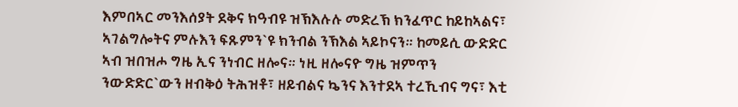እምበኣር መንእሰያት ደቅና ክዓብዩ ዝኽእሉሉ መድረኽ ክንፈጥር ከይከኣልና፣ ኣገልግሎትና ምሉእን ፍጹምን`ዩ ክንብል ንኽእል ኣይኮናን። ከመይሲ ውድድር ኣብ ዝበዝሖ ግዜ ኢና ንነብር ዘሎና። ነዚ ዘሎናዮ ግዜ ዝምጥን ንውድድር`ውን ዘብቅዕ ትሕዝቶ፣ ዘይብልና ኴንና እንተደኣ ተረኺብና ግና፣ እቲ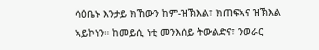ሳዕቤኑ እንታይ ክኸውን ከም-ዝኽእል፣ ክጠፍኣና ዝኽእል ኣይኮነን። ከመይሲ ነቲ መንእሰይ ትውልድና፣ ንወራር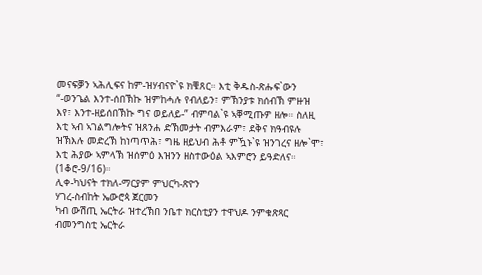መናፍቓን ኣሕሊፍና ከም-ዝሃብናዮ`ዩ ክቑጸር። እቲ ቅዱስ-ጽሑፍ`ውን “-ወንጌል እንተ-ሰበኽኩ ዝምከሓሉ የብለይን፣ ምኽንያቱ ክሰብኽ ምዙዝ እየ፣ እንተ-ዘይሰበኽኩ ግና ወይለይ-” ብምባል`ዩ ኣቐሚጡዎ ዘሎ። ስለዚ እቲ ኣብ ኣገልግሎትና ዝጸንሐ ድኽመታት ብምእራም፣ ደቅና ክዓብዩሉ ዝኽእሉ መድረኽ ከነጣጥሕ፣ ግዜ ዘይህብ ሕቶ ምዃኑ`ዩ ዝንገረና ዘሎ`ሞ፣ እቲ ሕያው ኣምላኽ ዝሰምዕ እዝንን ዘስተውዕል ኣእምሮን ይዓድለና። (1ቆሮ-9/16)።
ሊቀ-ካህናት ተክለ-ማርያም ምህርካ-ጽዮን
ሃገረ-ስብከት ኤውሮጳ ጀርመን
ካብ ውሽጢ ኤርትራ ዝተረኽበ ንቤተ ክርስቲያን ተዋህዶ ንምቁጽጻር ብመንግስቲ ኤርትራ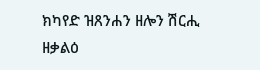ክካየድ ዝጸንሐን ዘሎን ሽርሒ ዘቃልዕ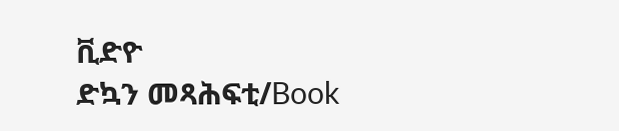ቪድዮ
ድኳን መጻሕፍቲ/Book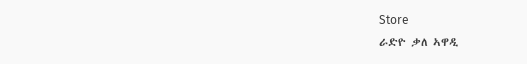Store
ራድዮ ቃለ ኣዋዲ